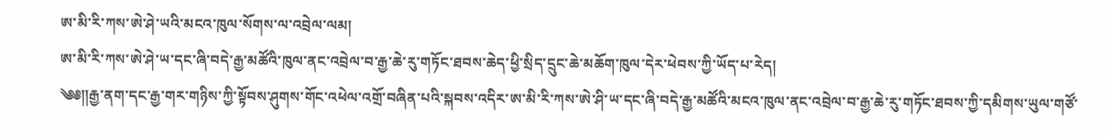ཨ་མི་རི་ཀས་ཨེ་ཤེ་ཡའི་མངའ་ཁུལ་སོགས་ལ་འབྲེལ་ལམ།
ཨ་མི་རི་ཀས་ཨེ་ཤེ་ཡ་དང་ཞི་བདེ་རྒྱ་མཚོའི་ཁུལ་ནང་འབྲེལ་བ་རྒྱ་ཆེ་རུ་གཏོང་ཐབས་ཆེད་ཕྱི་སྲིད་དྲུང་ཆེ་མཆོག་ཁུལ་དེར་ཕེབས་ཀྱི་ཡོད་པ་རེད།
༄༅༎རྒྱ་ནག་དང་རྒྱ་གར་གཉིས་ཀྱི་སྟོབས་ཤུགས་གོང་འཕེལ་འགྲོ་བཞིན་པའི་སྐབས་འདིར་ཨ་མི་རི་ཀས་ཨེ་ཤི་ཡ་དང་ཞི་བདེ་རྒྱ་མཚོའི་མངའ་ཁུལ་ནང་འབྲེལ་བ་རྒྱ་ཆེ་རུ་གཏོང་ཐབས་ཀྱི་དམིགས་ཡུལ་གཙོ་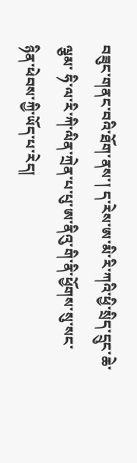བཟུང་གནང་བའི་ཐོག་ནས་། ད་རེས་ཨ་མི་རི་ཀའི་ཕྱི་སྲིད་དྲུང་ཆེ་ལྕམ་ ཧི་ལ་རི་ཀི་ལིན་ཀྲེན་པ་པུ་ཨ་ནིའུ་གི་ནི་ཕྱོགས་སུ་སང་ཉིན་ཕེབས་ཀྱི་ཡོད་པ་རེད།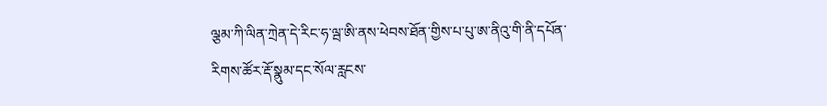ལྕམ་ཀི་ལིན་ཀྲེན་དེ་རིང་ཧ་ལྦ་ཨི་ནས་ཕེབས་ཐོན་གྱིས་པ་པུ་ཨ་ནིའུ་གི་ནི་དཔོན་རིགས་ཚོར་རྡོ་སྣུམ་དང་སོལ་རླངས་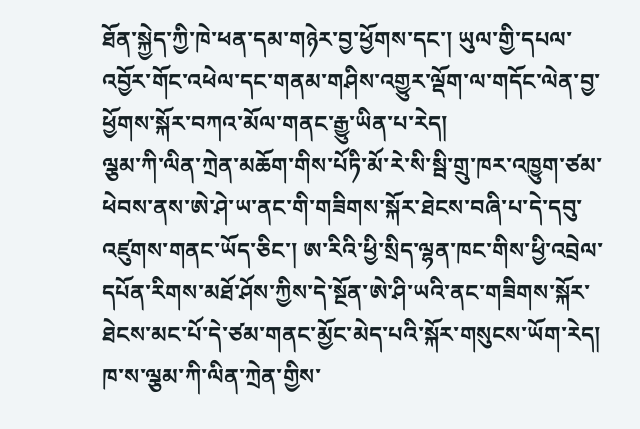ཐོན་སྐྱེད་ཀྱི་ཁེ་ཕན་དམ་གཉེར་བྱ་ཕྱོགས་དང་། ཡུལ་གྱི་དཔལ་འབྱོར་གོང་འཕེལ་དང་གནམ་གཤིས་འགྱུར་ལྡོག་ལ་གདོང་ལེན་བྱ་ཕྱོགས་སྐོར་བཀའ་མོལ་གནང་རྒྱུ་ཡིན་པ་རེད།
ལྕམ་ཀི་ལིན་ཀྲེན་མཆོག་གིས་པོཏི་མོ་རེ་སི་སྦི་གྲུ་ཁར་འཁྱུག་ཙམ་ཕེབས་ནས་ཨེ་ཤེ་ཡ་ནང་གི་གཟིགས་སྐོར་ཐེངས་བཞི་པ་དེ་དབུ་འཛུགས་གནང་ཡོད་ཅིང་། ཨ་རིའི་ཕྱི་སྲིད་ལྷན་ཁང་གིས་ཕྱི་འབྲེལ་དཔོན་རིགས་མཐོ་ཤོས་ཀྱིས་དེ་སྔོན་ཨེ་ཤི་ཡའི་ནང་གཟིགས་སྐོར་ཐེངས་མང་པོ་དེ་ཙམ་གནང་མྱོང་མེད་པའི་སྐོར་གསུངས་ཡོག་རེད།
ཁ་ས་ལྕམ་ཀི་ལིན་ཀྲེན་གྱིས་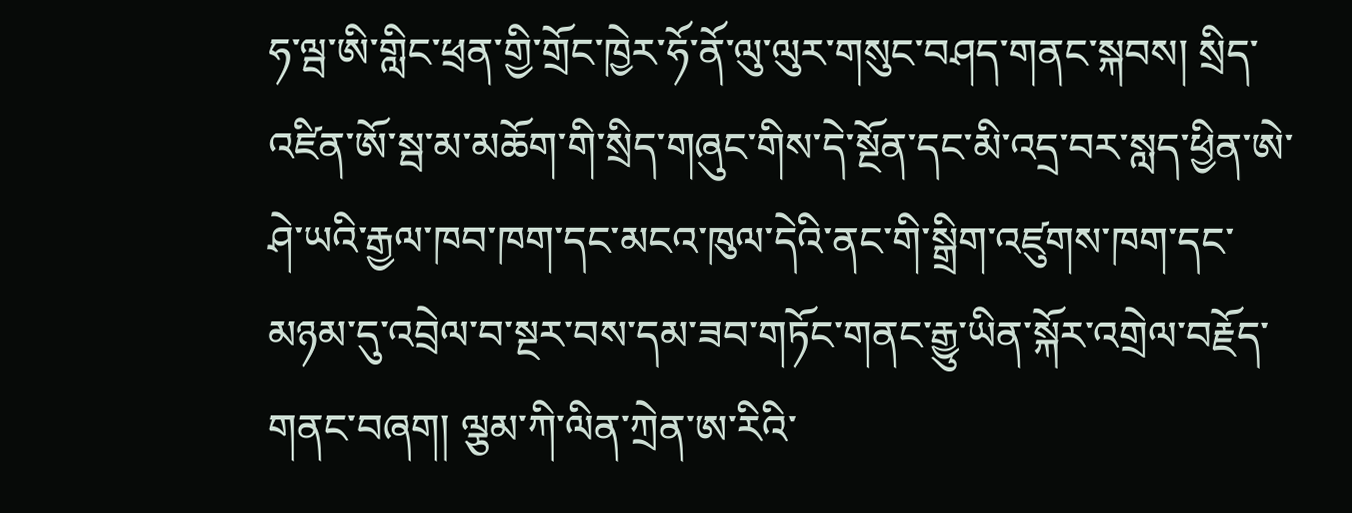ཧ་ལྦ་ཨི་གླིང་ཕྲན་གྱི་གྲོང་ཁྱེར་ཧོ་ནོ་ལུ་ལུར་གསུང་བཤད་གནང་སྐབས། སྲིད་འཛིན་ཨོ་སྦ་མ་མཆོག་གི་སྲིད་གཞུང་གིས་དེ་སྔོན་དང་མི་འདྲ་བར་སླད་ཕྱིན་ཨེ་ཤེ་ཡའི་རྒྱལ་ཁབ་ཁག་དང་མངའ་ཁུལ་དེའི་ནང་གི་སྒྲིག་འཛུགས་ཁག་དང་མཉམ་དུ་འབྲེལ་བ་སྔར་བས་དམ་ཟབ་གཏོང་གནང་རྒྱུ་ཡིན་སྐོར་འགྲེལ་བརྗོད་གནང་བཞག། ལྕམ་ཀི་ལིན་ཀྲེན་ཨ་རིའི་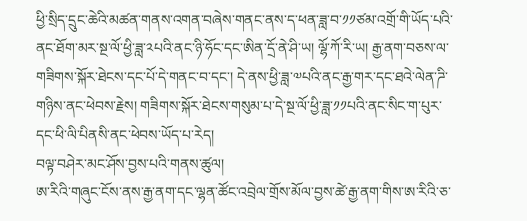ཕྱི་སྲིད་དྲུང་ཆེའི་མཚན་གནས་འགན་བཞེས་གནང་ནས་ད་ཕན་ཟླ་བ་༡༡ཙམ་འགྲོ་གི་ཡོད་པའི་ནང་ཐོག་མར་སྔ་ལོ་ཕྱི་ཟླ་༢པའི་ནང་ཉི་ཧོང་དང་ཨིན་དྲོ་ནེ་ཤི་ཡ། ལྷོ་ཀོ་རི་ཡ། རྒྱ་ནག་བཅས་ལ་གཟིགས་སྐོར་ཐེངས་དང་པོ་དེ་གནང་བ་དང་། དེ་ནས་ཕྱི་ཟླ་༧པའི་ནང་རྒྱ་གར་དང་ཐའེ་ལེན་ཌི་གཉིས་ནང་ཕེབས་རྗེས། གཟིགས་སྐོར་ཐེངས་གསུམ་པ་དེ་སྔ་ལོ་ཕྱི་ཟླ་༡༡པའི་ནང་སིང་ག་པུར་དང་ཕི་ལི་པིནསི་ནང་ཕེབས་ཡོད་པ་རེད།
བལྟ་བཤེར་མང་ཤོས་བྱས་པའི་གནས་ཚུལ།
ཨ་རིའི་གཞུང་ངོས་ནས་རྒྱ་ནག་དང་ལྷན་ཚོང་འབྲེལ་གྲོས་མོལ་བྱས་ཚེ་རྒྱ་ནག་གིས་ཨ་རིའི་ཅ་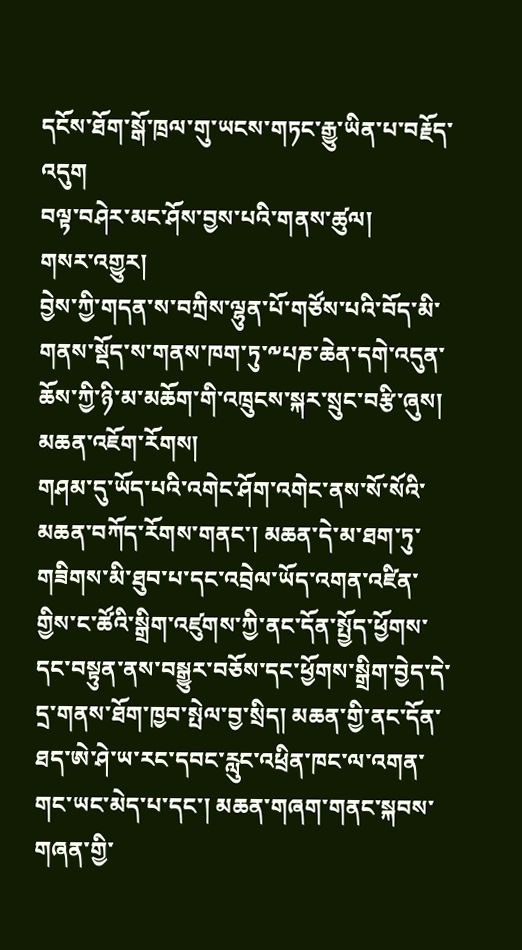དངོས་ཐོག་སྒོ་ཁྲལ་གུ་ཡངས་གཏང་རྒྱུ་ཡིན་པ་བརྗོད་འདུག
བལྟ་བཤེར་མང་ཤོས་བྱས་པའི་གནས་ཚུལ།
གསར་འགྱུར།
བྱེས་ཀྱི་གདན་ས་བཀྲིས་ལྷུན་པོ་གཙོས་པའི་བོད་མི་གནས་སྡོད་ས་གནས་ཁག་ཏུ་༸པཎ་ཆེན་དགེ་འདུན་ཆོས་ཀྱི་ཉི་མ་མཆོག་གི་འཁྲུངས་སྐར་སྲུང་བརྩི་ཞུས།
མཆན་འཇོག་རོགས།
གཤམ་དུ་ཡོད་པའི་འགེང་ཤོག་འགེང་ནས་སོ་སོའི་མཆན་བཀོད་རོགས་གནང་། མཆན་དེ་མ་ཐག་ཏུ་གཟིགས་མི་ཐུབ་པ་དང་འབྲེལ་ཡོད་འགན་འཛིན་གྱིས་ང་ཚོའི་སྒྲིག་འཛུགས་ཀྱི་ནང་དོན་སྤྱོད་ཕྱོགས་དང་བསྟུན་ནས་བསྒྱུར་བཅོས་དང་ཕྱོགས་སྒྲིག་བྱེད་དེ་དྲ་གནས་ཐོག་ཁྱབ་སྤེལ་བྱ་སྲིད། མཆན་གྱི་ནང་དོན་ཐད་ཨེ་ཤེ་ཡ་རང་དབང་རླུང་འཕྲིན་ཁང་ལ་འགན་གང་ཡང་མེད་པ་དང་། མཆན་གཞག་གནང་སྐབས་གཞན་གྱི་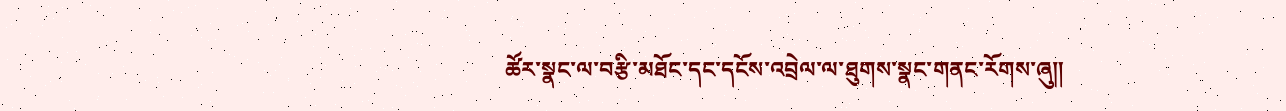ཚོར་སྣང་ལ་བརྩི་མཐོང་དང་དངོས་འབྲེལ་ལ་ཐུགས་སྣང་གནང་རོགས་ཞུ༎